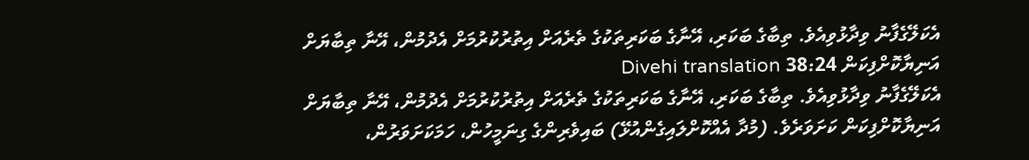އެކަލޭގެފާނު ވިދާޅުވިއެވެ. ތިބާގެ ބަކަރި، އޭނާގެ ބަކަރިތަކުގެ ތެރެއަށް އިތުރުކުރުމަށް އެދުމުން، އޭނާ ތިބާޔަށް އަނިޔާކޮށްފިކަން 38:24 Divehi translation
އެކަލޭގެފާނު ވިދާޅުވިއެވެ. ތިބާގެ ބަކަރި، އޭނާގެ ބަކަރިތަކުގެ ތެރެއަށް އިތުރުކުރުމަށް އެދުމުން، އޭނާ ތިބާޔަށް އަނިޔާކޮށްފިކަން ކަށަވަރެވެ. (މުދާ އެއްކޮށްލައިގެންއުޅޭ) ބައިވެރިންގެ ގިނަމީހުން، ހަމަކަށަވަރުން،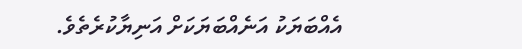އެއްބަޔަކު އަނެއްބަޔަކަށް އަނިޔާކުރެތެވެ.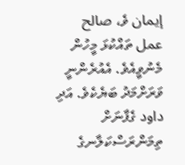إيمان ވެ، صالح عمل ތައްކުޅަ މީހުން މެނުވީއެވެ. އެއުރެންނީ ވަރަށްމަދު ބަޔެކެވެ. އަދި داود ގެފާނަށް ތިމަންރަސްކަލާނގެ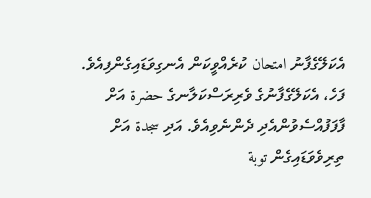އެކަލޭގެފާނު امتحان ކުރެއްވީކަން އެނގިވަޑައިގެންފިއެވެ. ފަހެ، އެކަލޭގެފާނުގެ ވެރިރަސްކަލާނގެ حضرة އަށް ފާފަފުއްސެވުންއެދި ދެންނެވިއެވެ. އަދި سجدة އަށް ތިރިވެވަޑައިގެން توبة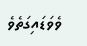ވެވަޑައިގަތެވެ